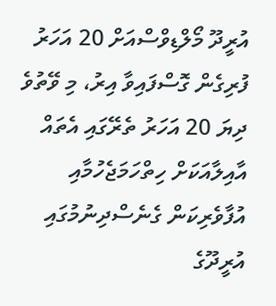އުރީދޫ މޯލްޑިވްސްއަށް 20 އަހަރު ފުރިގެން ގޮސްފައިވާ އިރު، މި ވޭތުވެ ދިޔަ 20 އަހަރު ތެރޭގައި އެތައް އާއިލާއަކަށް ހިތްހަމަޖެހުމާއި އުފާވެރިކަން ގެނެސްދިނުމުގައި އުރީދޫގެ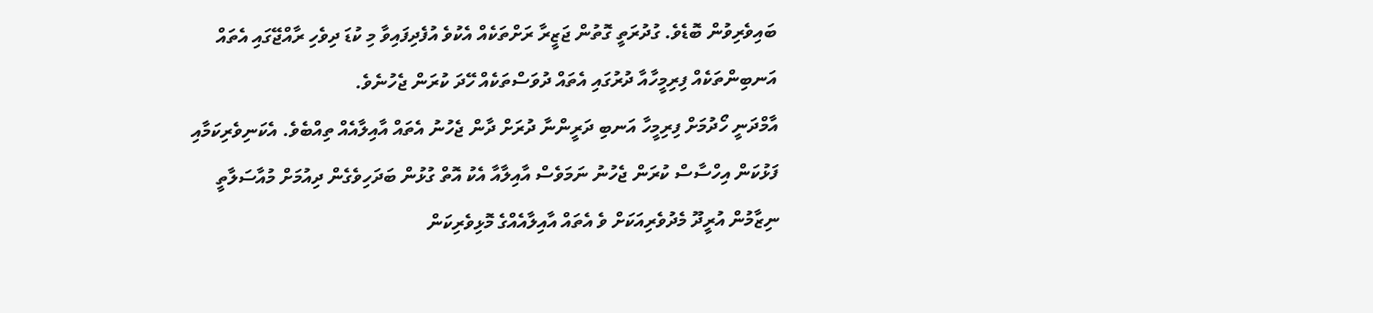ބައިވެރިވުން ބޮޑެވެ. ގުދުރަތީ ގޮތުން ޖަޒީރާ ރަށްތަކެއް އެކުވެ އުފެދިފައިވާ މި ކުޑަ ދިވެހި ރާއްޖޭގައި އެތައް އަނބިންތަކެއް ފިރިމީހާއާ ދުރުގައި އެތައް ދުވަސްތަކެއް ހޭދަ ކުރަން ޖެހުނެވެ.
އާމްދަނީ ހޯދުމަށް ފިރިމީހާ އަނބި ދަރީންނާ ދުރަށް ދާން ޖެހުނު އެތައް އާއިލާއެއް ތިއްބެވެ. އެކަނިވެރިކަމާއި ފަޅުކަން އިހްސާސް ކުރަން ޖެހުނު ނަމަވެސް އާއިލާއާ އެކު އޮތް ގުޅުން ބަދަހިވެގެން ދިއުމަށް މުއާސަލާތީ ނިޒާމުން އުރީދޫ މެދުވެރިއަކަށް ވެ އެތައް އާއިލާއެއްގެ މޮޅިވެރިކަން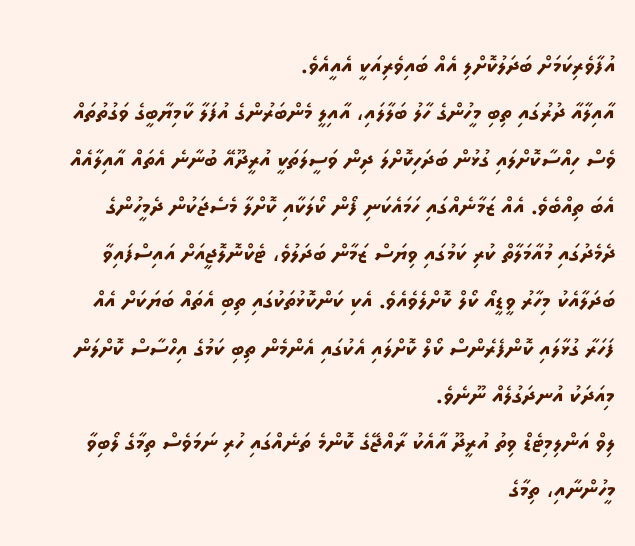އުފާވެރިކަމަށް ބަދަލުކޮށްލި އެއް ބައިވެރިއަކީ އެއީއެވެ.
އާއިލާއާ ދުރުގައި ތިބި މީހުންގެ ހާލު ބަލާލައި، އާއިލީ މެންބަރުންގެ އުފަލާ ކާމިޔާބީގެ ވަގުތުތައް ވެސް ހިއްސާކޮށްލައި ގުޅުން ބަދަހިކޮށްލަ ދިން ވަސީލަތަކީ އުރީދޫއޭ ބުނާނެ އެތައް އާއިލާއެއް އެބަ ތިއްބެވެ. އެއް ޒަމާނެއްގައި ހަމައެކަނި ފޯން ކޯލަކާއި ކޮށްލާ މެސެޖަކުން ދެމީހުންގެ ދެމެދުގައި މުއާމަލާތް ކުރި ކަމުގައި ވިޔަސް ޒަމާން ބަދަލުވެ، ޓެކްނޮލޮޖީއަށް އައިސްފައިވާ ބަދަލާއެކު މިހާރު ވީޑީއޯ ކޯލް ކޮށްލެވެއެވެ. އެކި ކަންކޮޅުތަކުގައި ތިބި އެތައް ބަޔަކަށް އެއް ފަހަރާ ގުޅާލައި ކޮންފެރެންސް ކޯލް ކޮށްލައި އެކުގައި އެންމެން ތިބި ކަމުގެ އިހްސާސް ކޮށްލަން މިއަދަކު އުނދަގުލެއް ނޫނެވެ.
ލިވް އަންލިމިޓެޑް ވިތު އުރީދޫ އާއެކު ރާއްޖޭގެ ކޮންމެ ތަނެއްގައި ހުރި ނަމަވެސް ތިމާގެ ލޯބިވާ މީހުންނާއި، ތިމާގެ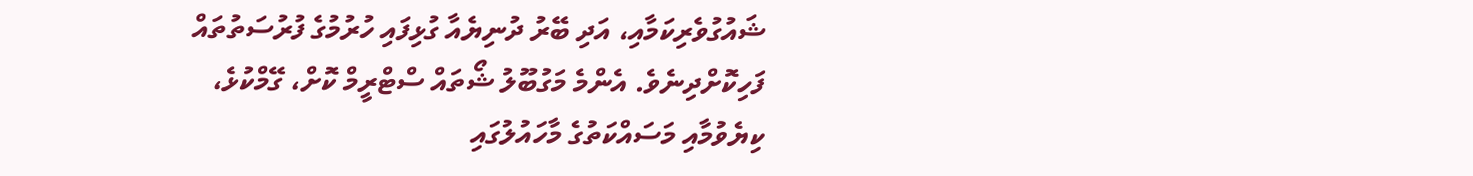ޝައުގުވެރިކަމާއި، އަދި ބޭރު ދުނިޔެއާ ގުޅިފައި ހުރުމުގެ ފުރުސަތުތައް ފަހިކޮށްދިނެވެ. އެންމެ މަގުބޫލު ޝޯތައް ސްޓްރީމް ކޮށް، ގޭމްކުޅެ، ކިޔެވުމާއި މަސައްކަތުގެ މާހައުލުގައި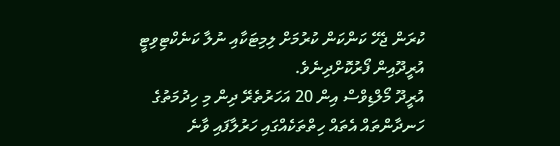ކުރަން ޖެހޭ ކަންކަން ކުރުމަށް ލިމިޓަކާއި ނުލާ ކަނެކްޓިވިޓީ އުރީދޫއިން ފޯރުކޮށްދިނެވެ.
އުރީދޫ މޯލްޑިވްސް އިން 20 އަހަރުތެރޭ ދިން މި ހިދުމަތުގެ ހަނދާންތައް އެތައް ހިތްތަކެއްގައި ހަރުލާފައި ވާނެ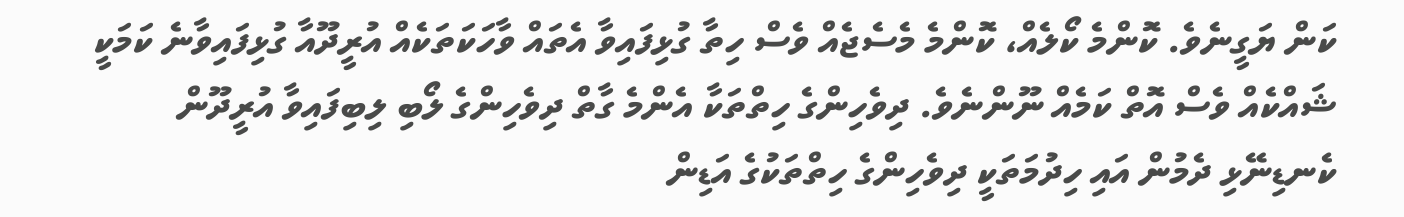ކަން ޔަގީނެވެ. ކޮންމެ ކޯލެއް، ކޮންމެ މެސެޖެއް ވެސް ހިތާ ގުޅިފައިވާ އެތައް ވާހަކަތަކެއް އުރީދޫއާ ގުޅިފައިވާނެ ކަމަކީ ޝައްކެއް ވެސް އޮތް ކަމެއް ނޫންނެވެ. ދިވެހިންގެ ހިތްތަކާ އެންމެ ގާތް ދިވެހިންގެ ލޯބި ލިބިފައިވާ އުރީދޫން ކެނޑިނޭޅި ދެމުން އައި ހިދުމަތަކީ ދިވެހިންގެ ހިތްތަކުގެ އަޑިން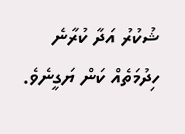ޝުކުރު އަދާ ކުރާނެ ހިދުމަތެއް ކަން ޔަގީނެވެ.